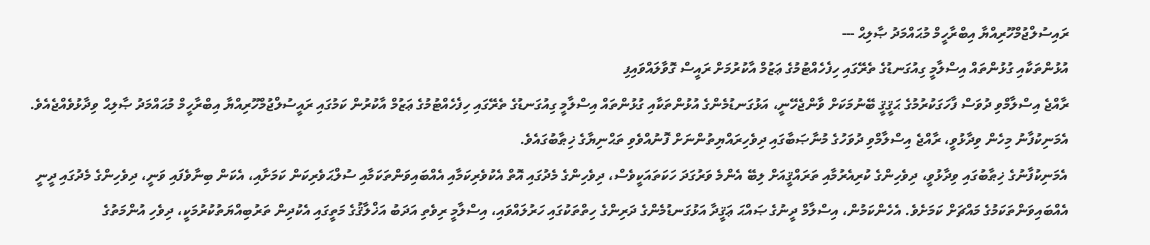ރައިސުލްޖުމްހޫރިއްޔާ އިބްރާހީމް މުޙައްމަދު ޞާލިޙް ---
އުޅުންތަކާއި ގުޅުންތައް އިސްލާމީ ގިއުގަނޑުގެ ތެރޭގައި ހިފެހެއްޓުމުގެ ޢަޒުމް އާކުރުމަށް ރައީސް ގޮވާލައްވައިފި
ރާއްޖެ އިސްލާމްވި ދުވަސް ފާހަގަކުރުމުގެ ޙަޤީޤީ ބޭނުމަކަށް ވާންޖެހޭނީ، އަޅުގަނޑުމެންގެ އުޅުންތަކާއި ގުޅުންތައް އިސްލާމީ ގިއުގަނޑުގެ ތެރޭގައި ހިފެހެއްޓުމުގެ ޢަޒުމް އާކުރުން ކަމުގައި ރައީސުލްޖުމްހޫރިއްޔާ އިބްރާހީމް މުޙައްމަދު ޞާލިޙް ވިދާޅުވެއްޖެއެވެ.
އެމަނިކުފާނު މިހެން ވިދާޅުވީ، ރާއްޖެ އިސްލާމްވި ދުވަހުގެ މުނާޞަބާގައި ދިވެހިރައްޔިތުންނަށް ފޮނުއްވެވި ތަޙްނިޔާގެ ޚިޠާބުގައެވެ.
އެމަނިކުފާނުގެ ޚިޠާބުގައި ވިދާޅުވީ، ދިވެހިންގެ ކުރިއެރުމާއި ތަރައްޤީއަށް ލިބޭ އެންމެ ވަރުގަދަ ހަކަތައަކީވެސް، ދިވެހިންގެ މެދުގައި އޮތް އެކުވެރިކަމާއި އެއްބައިވަންތަކަމާއި ސުލްޙަވެރިކަން ކަމަށާއި، އެކަން ބިނާވެފައި ވަނީ، ދިވެހިންގެ މެދުގައި ދީނީ އެއްބައިވަންތަކަމުގެ މައްޗަށް ކަމަށެވެ. އެހެންކަމުން، އިސްލާމް ދީނުގެ ޞައްޙަ ޢަޤީދާ އަޅުގަނޑުމެންގެ ދަރިންގެ ހިތްތަކުގައި ހަރުލައްވައި، އިސްލާމީ ރިވެތި އަދަބު އަޚްލާޤުގެ މަތީގައި އެކުދިން ތަރުބިއްޔަތުކުރުމަކީ، ދިވެހި އުންމަތުގެ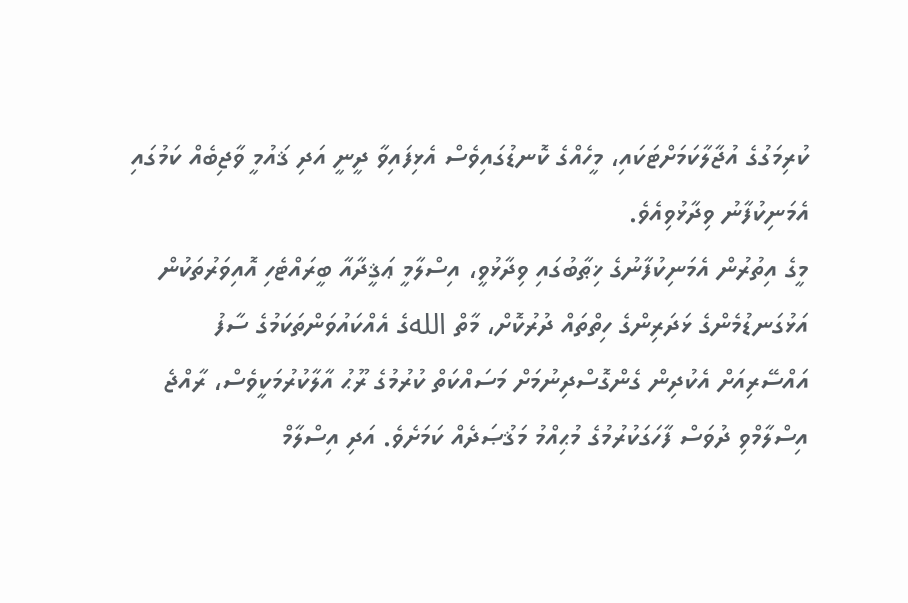ކުރިމަގުގެ އުޖާލާކަމަށްޓަކައި، މީހެއްގެ ކޮނޑުގައިވެސް އެޅިފައިވާ ދީނީ އަދި ޤައުމީ ވާޖިބެއް ކަމުގައި އެމަނިކުފާނު ވިދާޅުވިއެވެ.
މީގެ އިތުރުން އެމަނިކުފާނުގެ ޚިޠާބުގައި ވިދާޅުވީ، އިސްލާމީ ޢަޤީދާއާ ބީރައްޓެހި އޮއިވަރުތަކުން އަޅުގަނޑުމެންގެ ޅަދަރިންގެ ހިތްތައް ދުރުކޮށް، މާތް اللهގެ އެއްކައުވަންތަކަމުގެ ސާފު އައްސޭރިއަށް އެކުދިން ގެންގޮސްދިނުމަށް މަސައްކަތް ކުރުމުގެ ރޫޙު އާލާކުރުމަކީވެސް، ރާއްޖެ އިސްލާމްވި ދުވަސް ފާހަގަކުރުމުގެ މުޙިއްމު މަޤުޞަދެއް ކަމަށެވެ. އަދި އިސްލާމް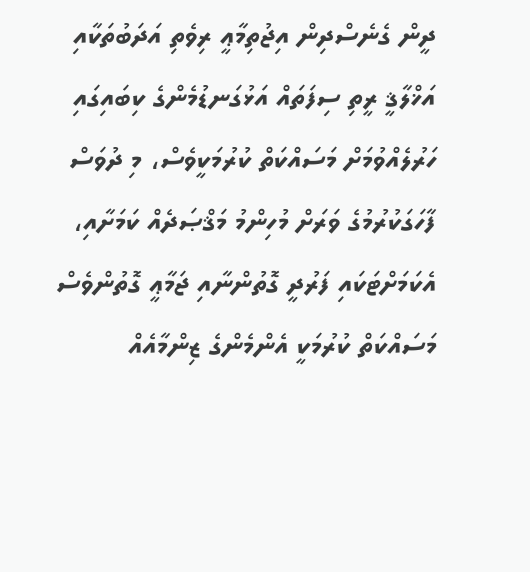ދީން ގެނެސްދިން އިޖުތިމާޢީ ރިވެތި އަދަބުތަކާއި އަޚްލާޤީ ރީތި ސިފަތައް އަޅުގަނޑުމެންގެ ކިބައިގައި ހަރުލެއްވުމަށް މަސައްކަތް ކުރުމަކީވެސް، މި ދުވަސް ފާހަގަކުރުމުގެ ވަރަށް މުހިންމު މަޤްޞަދެއް ކަމަށާއި، އެކަމަށްޓަކައި ފަރުދީ ގޮތުންނާއި ޖަމާޢީ ގޮތުންވެސް މަސައްކަތް ކުރުމަކީ އެންމެންގެ ޒިންމާއެއް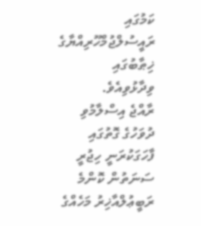ކަމުގައި ރައީސުލްޖުމްހޫރިއްޔާގެ ޚިޠާބުގައި ވިދާޅުވިއެވެ.
ރާއްޖެ އިސްލާމުވި ދުވަހުގެ ގޮތުގައި ފާހަގަކުރަނީ ހިޖުރީ ސަނަތުން ކޮންމެ ރަބީޢުލްއާޚިރު މަހެއްގެ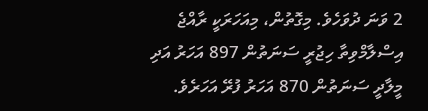2 ވަނަ ދުވަހެވެ. މިގޮތުން، މިއަހަރަކީ ރާއްޖެ އިސްލާމްވިތާ ހިޖުރީ ސަނަތުން 897 އަހަރު އަދި މީލާދީ ސަނަތުން 870 އަހަރު ފުރޭ އަހަރެވެ.